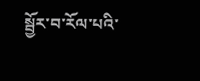སྦྱོར་བ་རོལ་པའི་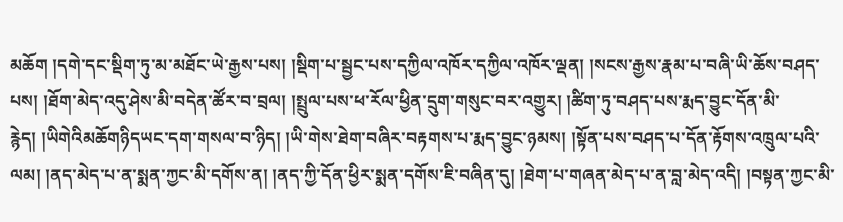མཆོག །དགེ་དང་སྡིག་ཏུ་མ་མཐོང་ཡེ་རྒྱས་པས། །སྡིག་པ་སྦྱང་པས་དཀྱིལ་འཁོར་དཀྱིལ་འཁོར་ལྡན། །སངས་རྒྱས་རྣམ་པ་བཞི་ཡི་ཆོས་བཤད་པས། །ཐོག་མེད་འདུ་ཤེས་མི་བདེན་ཚོར་བ་བྲལ། །སྤྲུལ་པས་ཕ་རོལ་ཕྱིན་དྲུག་གསུང་བར་འགྱུར། །ཚིག་ཏུ་བཤད་པས་རྨད་བྱུང་དོན་མི་རྙེད། །ཡིགེའིམཆོགཉིདཡང་དག་གསལ་བ་ཉིད། །ཡི་གེས་ཐེག་བཞིར་བརྟགས་པ་རྨད་བྱུང་ཉམས། །སྟོན་པས་བཤད་པ་དོན་རྟོགས་འཁྲུལ་པའི་ལམ། །ནད་མེད་པ་ན་སྨན་ཀྱང་མི་དགོས་ན། །ནད་ཀྱི་དོན་ཕྱིར་སྨན་དགོས་ཇི་བཞིན་དུ། །ཐེག་པ་གཞན་མེད་པ་ན་བླ་མེད་འདི། །བསྟན་ཀྱང་མི་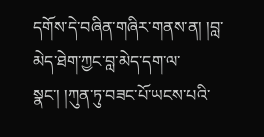དགོས་དེ་བཞིན་གཞིར་གནས་ན། །བླ་མེད་ཐེག་ཀྱང་བླ་མེད་དག་ལ་སྣང་། །ཀུན་ཏུ་བཟང་པོ་ཡངས་པའི་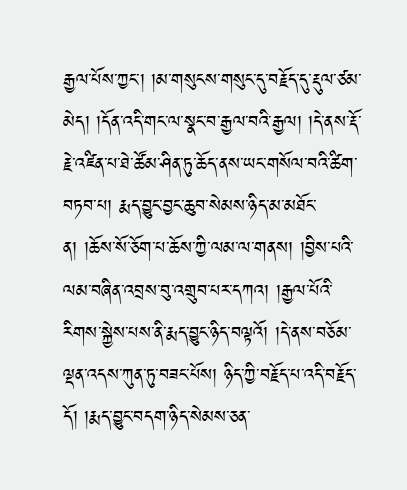རྒྱལ་པོས་ཀྱང་། །མ་གསུངས་གསུང་དུ་བརྗོད་དུ་རྡུལ་ཙམ་མེད། །དོན་འདི་གང་ལ་སྣང་བ་རྒྱལ་བའི་རྒྱལ། །དེ་ནས་རྡོ་རྗེ་འཛིན་པ་ཐེ་ཚོམ་ཤིན་ཏུ་ཆོད་ནས་ཡང་གསོལ་བའི་ཚིག་བཏབ་པ། རྨད་བྱུང་བྱང་ཆུབ་སེམས་ཉིད་མ་མཐོང་ན། །ཆོས་སོ་ཅོག་པ་ཆོས་ཀྱི་ལམ་ལ་གནས། །བྱིས་པའི་ལམ་བཞིན་འབྲས་བུ་འགྲུབ་པར་དཀའ། །རྒྱལ་པོའི་རིགས་སྐྱེས་པས་ནི་རྨད་བྱུང་ཉིད་བལྟའོ། །དེ་ནས་བཅོམ་ལྡན་འདས་ཀུན་ཏུ་བཟང་པོས། ཉིད་ཀྱི་བརྗོད་པ་འདི་བརྗོད་དོ། །རྨད་བྱུང་བདག་ཉིད་སེམས་ཅན་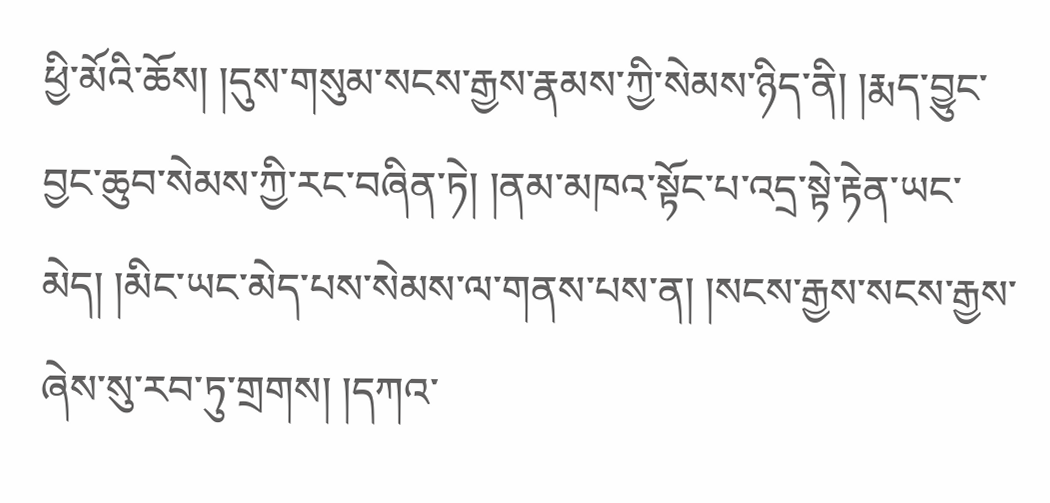ཕྱི་མོའི་ཆོས། །དུས་གསུམ་སངས་རྒྱས་རྣམས་ཀྱི་སེམས་ཉིད་ནི། །རྨད་བྱུང་བྱང་ཆུབ་སེམས་ཀྱི་རང་བཞིན་ཏེ། །ནམ་མཁའ་སྟོང་པ་འདྲ་སྟེ་རྟེན་ཡང་མེད། །མིང་ཡང་མེད་པས་སེམས་ལ་གནས་པས་ན། །སངས་རྒྱས་སངས་རྒྱས་ཞེས་སུ་རབ་ཏུ་གྲགས། །དཀའ་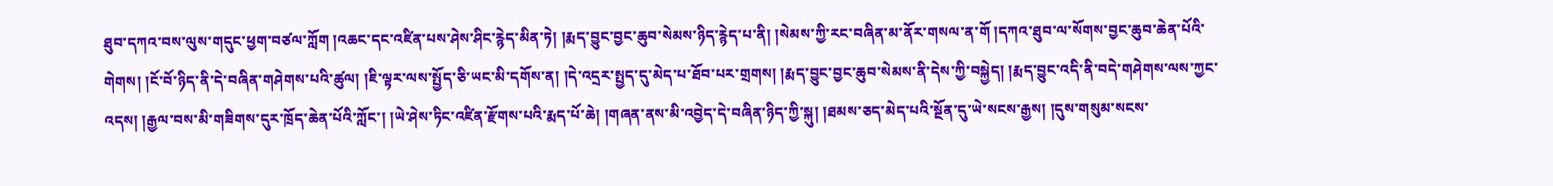ཐུབ་དཀའ་བས་ལུས་གདུང་ཕྱག་བཙལ་ཀློག །འཆང་དང་འཛིན་པས་ཤེས་ཤིང་རྙེད་མིན་ཏེ། །རྨད་བྱུང་བྱང་ཆུབ་སེམས་ཉིད་རྙེད་པ་ནི། །སེམས་ཀྱི་རང་བཞིན་མ་ནོར་གསལ་ན་གོ །དཀའ་ཐུབ་ལ་སོགས་བྱང་ཆུབ་ཆེན་པོའི་གེགས། །ངོ་བོ་ཉིད་ནི་དེ་བཞིན་གཤེགས་པའི་ཚུལ། །ཇི་ལྟར་ལས་སྤྱོད་ཅི་ཡང་མི་དགོས་ན། །དེ་འདྲར་སྤྱད་དུ་མེད་པ་ཐོབ་པར་གྲགས། །རྨད་བྱུང་བྱང་ཆུབ་སེམས་ནི་དེས་ཀྱི་བསྐྱེད། །རྨད་བྱུང་འདི་ནི་བདེ་གཤེགས་ལས་ཀྱང་འདས། །རྒྱལ་བས་མི་གཟིགས་དུར་ཁྲོད་ཆེན་པོའི་ཀློང་། །ཡེ་ཤེས་ཏིང་འཛིན་རྫོགས་པའི་རྨད་པོ་ཆེ། །གཞན་ནས་མི་འབྱེད་དེ་བཞིན་ཉིད་ཀྱི་སྐུ། །ཐམས་ཅད་མེད་པའི་སྔོན་དུ་ཡེ་སངས་རྒྱས། །དུས་གསུམ་སངས་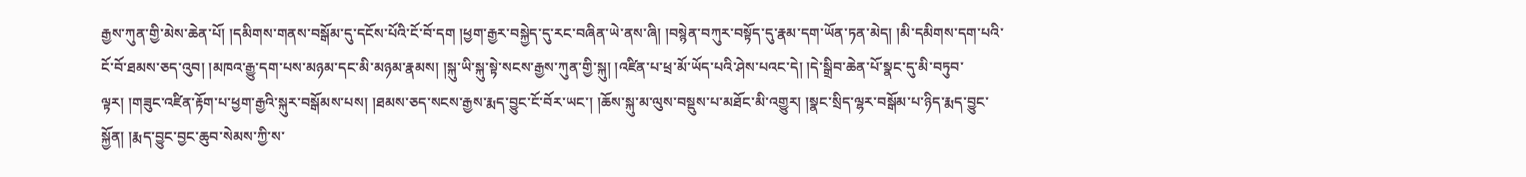རྒྱས་ཀུན་གྱི་མེས་ཆེན་པོ། །དམིགས་གནས་བསྒོམ་དུ་དངོས་པོའི་ངོ་བོ་དག །ཕྱག་རྒྱར་བསྐྱེད་དུ་རང་བཞིན་ཡེ་ནས་ཞི། །བསྙེན་བཀུར་བསྟོད་དུ་རྣམ་དག་ཡོན་ཏན་མེད། །མི་དམིགས་དག་པའི་ངོ་བོ་ཐམས་ཅད་འུབ། །མཁའ་རྒྱུ་དག་པས་མཉམ་དང་མི་མཉམ་རྣམས། །སྐུ་ཡི་སྐུ་སྟེ་སངས་རྒྱས་ཀུན་གྱི་སྐུ། །འཛིན་པ་ཕྲ་མོ་ཡོད་པའི་ཤེས་པའང་དེ། །དེ་སྒྲིབ་ཆེན་པོ་སྣང་དུ་མི་བཏུབ་ལྟར། །གཟུང་འཛིན་རྟོག་པ་ཕྱག་རྒྱའི་སྐུར་བསྒོམས་པས། །ཐམས་ཅད་སངས་རྒྱས་རྨད་བྱུང་ངོ་བོར་ཡང་། །ཆོས་སྐུ་མ་ལུས་བསྡུས་པ་མཐོང་མི་འགྱུར། །སྣང་སྲིད་ལྷར་བསྒོམ་པ་ཉིད་རྨད་བྱུང་སྐྱོན། །རྨད་བྱུང་བྱང་ཆུབ་སེམས་ཀྱི་ས་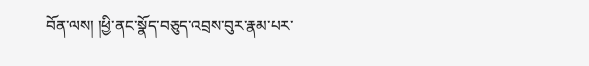བོན་ལས། །ཕྱི་ནང་སྣོད་བཅུད་འབྲས་བུར་རྣམ་པར་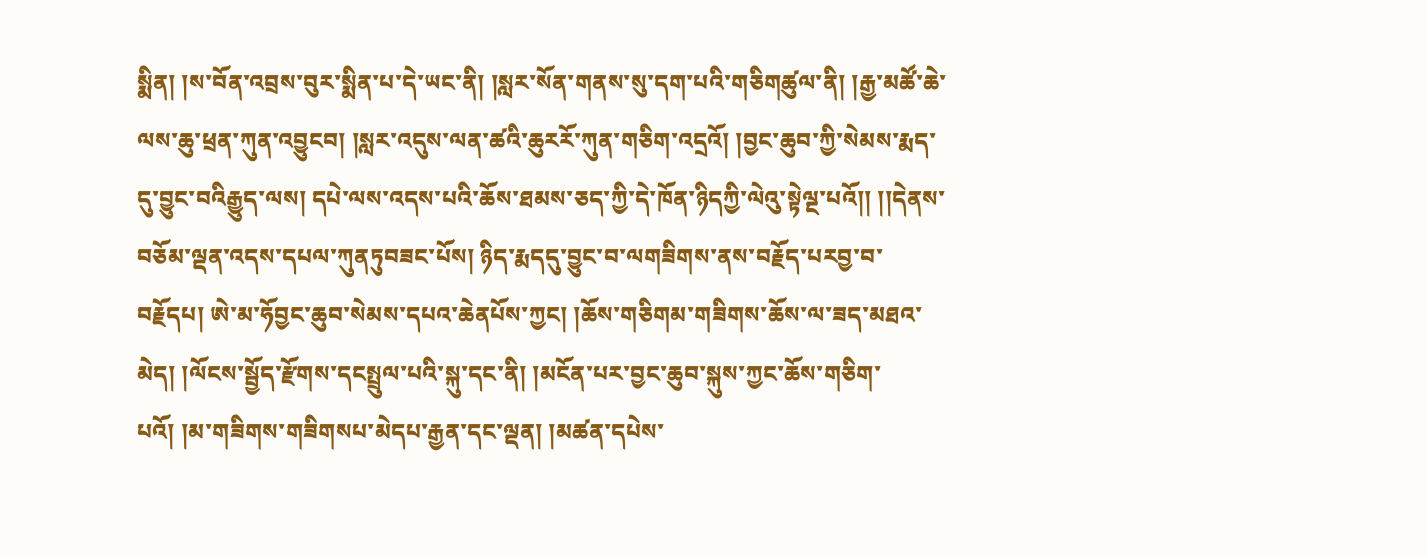སྨིན། །ས་བོན་འབྲས་བུར་སྨིན་པ་དེ་ཡང་ནི། །སླར་སོན་གནས་སུ་དག་པའི་གཅིགཚུལ་ནི། །རྒྱ་མཚོ་ཆེ་ལས་ཆུ་ཕྲན་ཀུན་འབྱུངབ། །སླར་འདུས་ལན་ཚའི་ཆུརརོ་ཀུན་གཅིག་འདྲའོ། །བྱང་ཆུབ་ཀྱི་སེམས་རྨད་དུ་བྱུང་བའིརྒྱུད་ལས། དཔེ་ལས་འདས་པའི་ཆོས་ཐམས་ཅད་ཀྱི་དེ་ཁོན་ཉིདཀྱི་ལེའུ་སྟེལྔ་པའོ།། །།དེནས་བཅོམ་ལྡན་འདས་དཔལ་ཀུནཏུབཟང་པོས། ཉིད་རྨདདུ་བྱུང་བ་ལགཟིགས་ནས་བརྗོད་པརབྱ་བ་བརྗོདཔ། ཨེ་མ་ཧོབྱང་ཆུབ་སེམས་དཔའ་ཆེནཔོས་ཀྱང། །ཆོས་གཅིགམ་གཟིགས་ཆོས་ལ་ཟད་མཐའ་མེད། །ལོངས་སྦྱོད་རྫོགས་དངསྤྲུལ་པའི་སྐུ་དང་ནི། །མངོན་པར་བྱང་ཆུབ་སྐུས་ཀྱང་ཆོས་གཅིག་པའོ། །མ་གཟིགས་གཟིགསཔ་མེདཔ་རྒྱན་དང་ལྡན། །མཚན་དཔེས་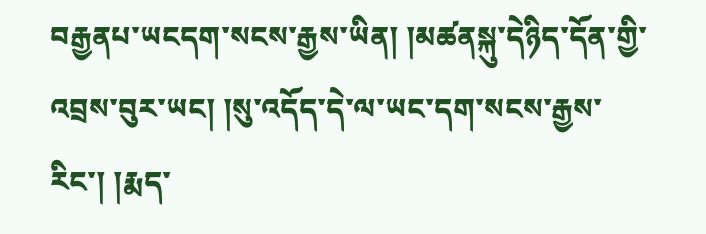བརྒྱནཔ་ཡངདག་སངས་རྒྱས་ཡིན། །མཚནསྐུ་དེཉིད་དོན་གྱི་འབྲས་བུར་ཡང། །སུ་འདོད་དེ་ལ་ཡང་དག་སངས་རྒྱས་རིང་། །རྨད་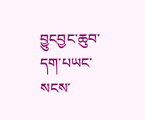བྱུངབྱང་ཆུབ་དག་པཡང་སངས་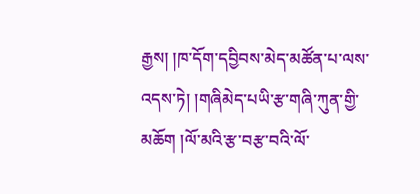རྒྱས། །ཁ་དོག་དབྱིབས་མེད་མཚོན་པ་ལས་འདས་ཏེ། །གཞིམེད་པཡི་རྩ་གཞི་ཀུན་གྱི་མཆོག །ལོ་མའི་རྩ་བརྩ་བའི་ལོ་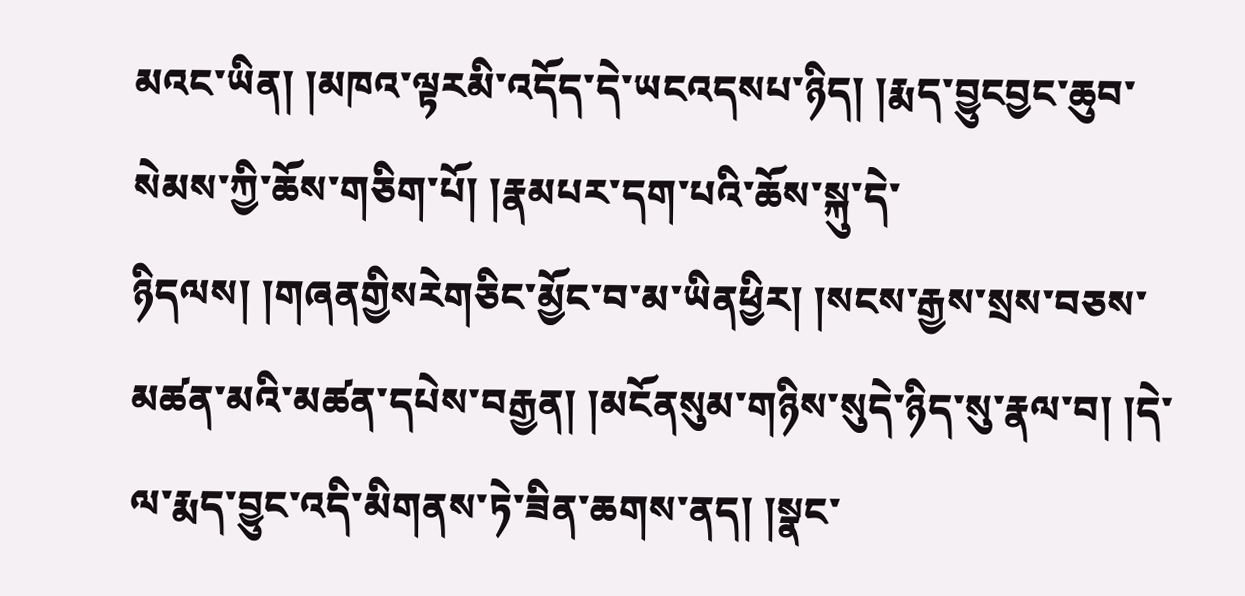མའང་ཡིན། །མཁའ་ལྟརམི་འདོད་དེ་ཡངའདསཔ་ཉིད། །རྨད་བྱུངབྱང་ཆུབ་སེམས་ཀྱི་ཆོས་གཅིག་པོ། །རྣམཔར་དག་པའི་ཆོས་སྐུ་དེ་ཉིདལས། །གཞནགྱིསརེགཅིང་མྱོང་བ་མ་ཡིནཕྱིར། །སངས་རྒྱས་སྲས་བཅས་མཚན་མའི་མཚན་དཔེས་བརྒྱན། །མངོནསུམ་གཉིས་སུདེ་ཉིད་སུ་རྣལ་བ། །དེ་ལ་རྨད་བྱུང་འདི་མིགནས་ཏེ་ཟིན་ཆགས་ནད། །སྣང་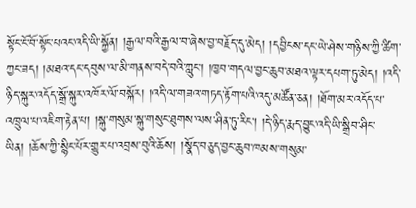སྟོང་ངོ་བོ་སྟོང་པའང་འདི་ཡི་སྐྱོན། །རྒྱལ་བའི་རྒྱལ་བ་ཞེས་བྱ་བརྗོད་དུ་མེད། །དབྱིངས་དང་ཡེ་ཤེས་གཉིས་ཀྱི་ཚིག་ཀྱང་ཟད། །མཐའ་དང་དབུས་ལ་མི་གནས་བདེ་བའི་ཀླུང་། །ཁྱབ་གདལ་བྱང་ཆུབ་མཐའ་ལྟར་དཔག་ཏུ་མེད། །འདི་ཉིད་སྐུར་འདོད་སྒྲོ་སྐུར་འཁོར་ལོ་བསྐོར། །འདི་ལ་གཟའ་གཏད་རྟོག་པའི་འདུ་མཚོན་ཅན། །ཐོག་མར་འདོད་པ་འཁྲུལ་པ་འཇིག་རྟེན་པ། །སྐུ་གསུམ་སྐུ་གསུང་ཐུགས་ལས་ཤིན་ཏུ་རིང་། །དེ་ཉིད་རྨད་བྱུང་འདི་ཡི་སྒྲིབ་ཤིང་ཡིན། །ཆོས་ཀྱི་སྙིང་པོར་གྱུར་པ་འབྲས་བུའི་ཆོས། །སྣོད་བཅུད་བྱང་ཆུབ་ཁམས་གསུམ་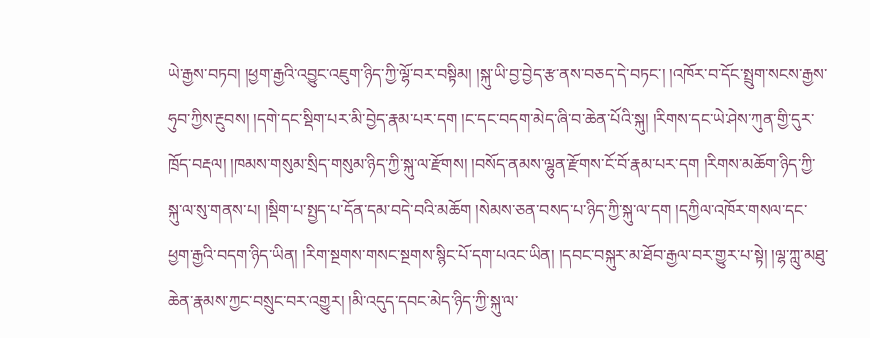ཡེ་རྒྱས་བཏབ། །ཕྱག་རྒྱའི་འབྱུང་འཇུག་ཉིད་ཀྱི་ལྷོ་བར་བསྟིམ། །སྐུ་ཡི་བྱ་བྱེད་རྩ་ནས་བཅད་དེ་བཏང་། །འཁོར་བ་དོང་སྤྲུག་སངས་རྒྱས་ཧུབ་ཀྱིས་རྔུབས། །དགེ་དང་སྡིག་པར་མི་བྱེད་རྣམ་པར་དག །ང་དང་བདག་མེད་ཞི་བ་ཆེན་པོའི་སྐུ། །རིགས་དང་ཡེ་ཤེས་ཀུན་གྱི་དུར་ཁྲོད་བརྡལ། །ཁམས་གསུམ་སྲིད་གསུམ་ཉིད་ཀྱི་སྐུ་ལ་རྫོགས། །བསོད་ནམས་ལྷུན་རྫོགས་ངོ་བོ་རྣམ་པར་དག །རིགས་མཆོག་ཉིད་ཀྱི་སྐུ་ལ་སུ་གནས་པ། །སྡིག་པ་སྤྱད་པ་དོན་དམ་བདེ་བའི་མཆོག །སེམས་ཅན་བསད་པ་ཉིད་ཀྱི་སྐུ་ལ་དག །དཀྱིལ་འཁོར་གསལ་དང་ཕྱག་རྒྱའི་བདག་ཉིད་ཡིན། །རིག་སྔགས་གསང་སྔགས་སྙིང་པོ་དག་པའང་ཡིན། །དབང་བསྐུར་མ་ཐོབ་རྒྱལ་བར་གྱུར་པ་སྟེ། །ལྷ་ཀླུ་མཐུ་ཆེན་རྣམས་ཀྱང་བསྲུང་བར་འགྱུར། །མི་འདུད་དབང་མེད་ཉིད་ཀྱི་སྐུ་ལ་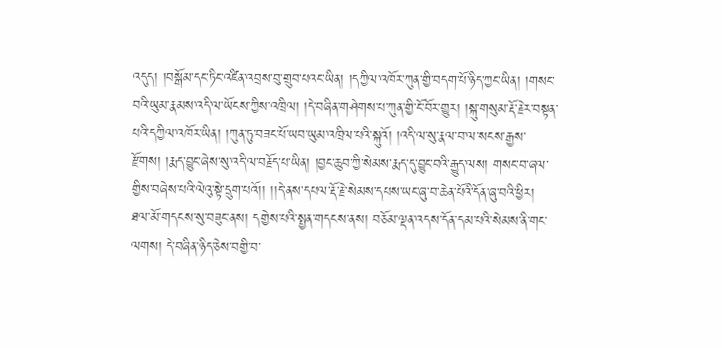འདུད། །བསྒོམ་དང་ཏིང་འཛིན་འབྲས་བུ་གྲུབ་པའང་ཡིན། །དཀྱིལ་འཁོར་ཀུན་གྱི་བདག་པོ་ཉིད་ཀྱང་ཡིན། །གསང་བའི་ཡུམ་རྣམས་འདི་ལ་ཡོངས་ཀྱིས་འཁྲིལ། །དེ་བཞིན་གཤེགས་པ་ཀུན་གྱི་ངོ་བོར་གྱུར། །སྐུ་གསུམ་རྡོ་རྗེར་བསྟན་པའི་དཀྱིལ་འཁོར་ཡིན། །ཀུན་ཏུ་བཟང་པོ་ཡབ་ཡུམ་འཁྲིལ་པའི་སྐུའོ། །འདི་ལ་སུ་རྣལ་བ་ལ་སངས་རྒྱས་རྫོགས། །རྨད་བྱུང་ཞེས་སུ་འདི་ལ་བརྗོད་པ་ཡིན། །བྱང་ཆུབ་ཀྱི་སེམས་རྨད་དུ་བྱུང་བའི་རྒྱུད་ལས། གསང་བ་ཞལ་གྱིས་བཞེས་པའི་ལེའུ་སྟེ་དྲུག་པའོ།། །།དེ་ནས་དཔལ་རྡོ་རྗེ་སེམས་དཔས་ཡང་ཞུ་བ་ཆེན་པོའི་དོན་ཞུ་བའི་ཕྱིར། ཐལ་མོ་གདངས་སུ་བཟུང་ནས། དགྱེས་པའི་སྤྱན་གདངས་ནས། བཅོམ་ལྡན་འདས་དོན་དམ་པའི་སེམས་ནི་གང་ལགས། དེ་བཞིན་ཉིད་ཅེས་བགྱི་བ་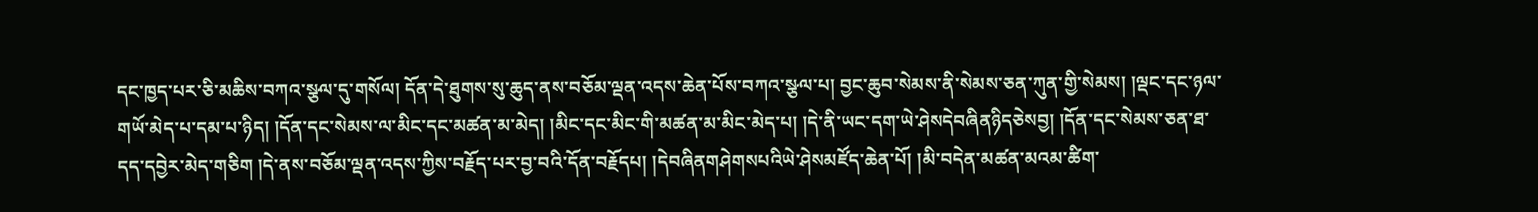དང་ཁྱད་པར་ཅི་མཆིས་བཀའ་སྩལ་དུ་གསོལ། དོན་དེ་ཐུགས་སུ་ཆུད་ནས་བཅོམ་ལྡན་འདས་ཆེན་པོས་བཀའ་སྩལ་པ། བྱང་ཆུབ་སེམས་ནི་སེམས་ཅན་ཀུན་གྱི་སེམས། །ལྡང་དང་ཉལ་གཡོ་མེད་པ་དམ་པ་ཉིད། །དོན་དང་སེམས་ལ་མིང་དང་མཚན་མ་མེད། །མིང་དང་མིང་གི་མཚན་མ་མིང་མེད་པ། །དེ་ནི་ཡང་དག་ཡེ་ཤེསདེབཞིནཉིདཅེསབྱ། །དོན་དང་སེམས་ཅན་ཐ་དད་དབྱེར་མེད་གཅིག །དེ་ནས་བཅོམ་ལྡན་འདས་ཀྱིས་བརྗོད་པར་བྱ་བའི་དོན་བརྗོདཔ། །དེབཞིནགཤེགསཔའིཡེ་ཤེསམཛོད་ཆེན་པོ། །མི་བདེན་མཚན་མའམ་ཚིག་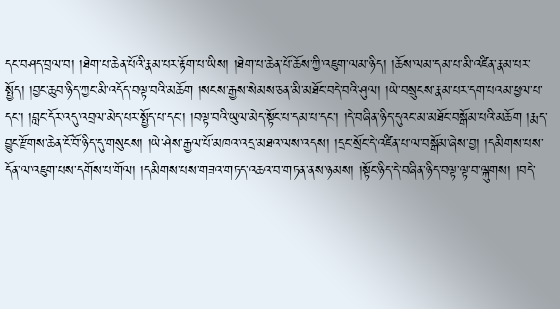དང་བཤད་བྲལ་བ། །ཐེག་པ་ཆེན་པོའི་རྣམ་པར་རྟོག་པ་ཡིས། །ཐེག་པ་ཆེན་པོ་ཆོས་ཀྱི་འཇུག་ལམ་ཉིད། །ཆོས་ལམ་དམ་པ་མི་འཛིན་རྣམ་པར་སྤྱོད། །བྱང་ཆུབ་ཉིད་ཀྱང་མི་འདོད་བལྟ་བའི་མཆོག །སངས་རྒྱས་སེམས་ཅན་མི་མཐོང་བདེ་བའི་ཤུལ། །ཡེ་བསྲུངས་རྣམ་པར་དག་པའམ་ཕྱལ་པ་དང་། །བླང་དོར་འདུ་འབྲལ་མེད་པར་སྤྱོད་པ་དང་། །བལྟ་བའི་ཡུལ་མེད་སྟོང་པ་དམ་པ་དང་། །དེ་བཞིན་ཉིད་དུའང་མ་མཐོང་བསྒོམ་པའི་མཆོག །རྨད་བྱུང་རྫོགས་ཆེན་ངོ་བོ་ཉིད་དུ་གསུངས། །ཡེ་ཤེས་རྒྱལ་པོ་མཁའ་འདྲ་མཐའ་ལས་འདས། །དྲང་སྲོང་དེ་འཛིན་པ་ལ་བསྒོམ་ཞེས་བྱ། །དམིགས་པས་དོན་ལ་འཇུག་པས་དགོས་པ་གོལ། །དམིགས་པས་གཟའ་གཏད་འཆའ་བ་གཏན་ནས་ཉམས། །སྟོང་ཉིད་དེ་བཞིན་ཉིད་བལྟ་ལྟ་བ་ལྐུགས། །བདེ་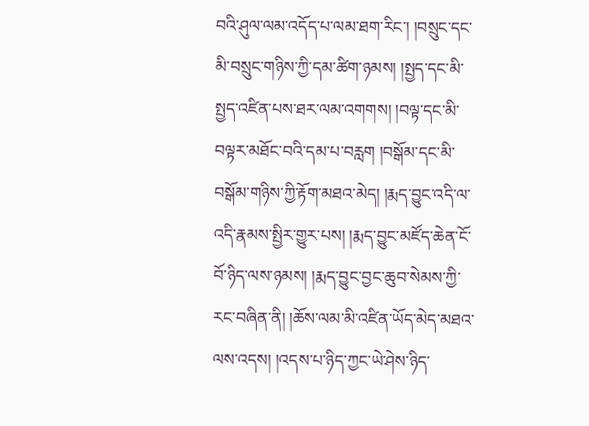བའི་ཤུལ་ལམ་འདོད་པ་ལམ་ཐག་རིང་། །བསྲུང་དང་མི་བསྲུང་གཉིས་ཀྱི་དམ་ཚིག་ཉམས། །སྤྱད་དང་མི་སྤྱད་འཛིན་པས་ཐར་ལམ་འགགས། །བལྟ་དང་མི་བལྟར་མཐོང་བའི་དམ་པ་བརླག །བསྒོམ་དང་མི་བསྒོམ་གཉིས་ཀྱི་རྟོག་མཐའ་མེད། །རྨད་བྱུང་འདི་ལ་འདི་རྣམས་སྤྱིར་གྱུར་པས། །རྨད་བྱུང་མཛོད་ཆེན་ངོ་བོ་ཉིད་ལས་ཉམས། །རྨད་བྱུང་བྱང་ཆུབ་སེམས་ཀྱི་རང་བཞིན་ནི། །ཆོས་ལམ་མི་འཛིན་ཡོད་མེད་མཐའ་ལས་འདས། །འདས་པ་ཉིད་ཀྱང་ཡེ་ཤེས་ཉིད་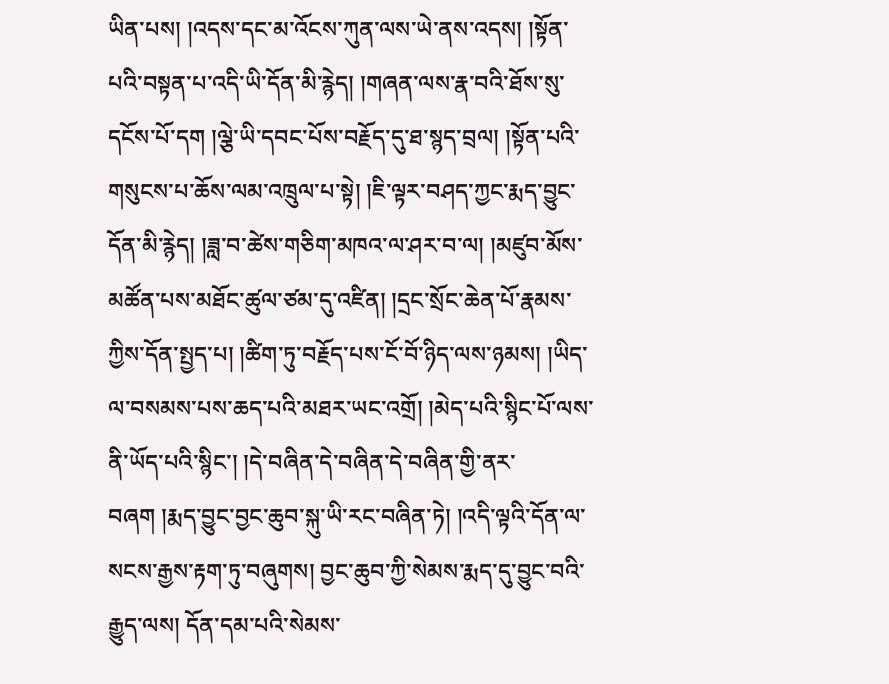ཡིན་པས། །འདས་དང་མ་འོངས་ཀུན་ལས་ཡེ་ནས་འདས། །སྟོན་པའི་བསྟན་པ་འདི་ཡི་དོན་མི་རྙེད། །གཞན་ལས་རྣ་བའི་ཐོས་སུ་དངོས་པོ་དག །ལྕེ་ཡི་དབང་པོས་བརྗོད་དུ་ཐ་སྙད་བྲལ། །སྟོན་པའི་གསུངས་པ་ཆོས་ལམ་འཁྲུལ་པ་སྟེ། །ཇི་ལྟར་བཤད་ཀྱང་རྨད་བྱུང་དོན་མི་རྙེད། །ཟླ་བ་ཚེས་གཅིག་མཁའ་ལ་ཤར་བ་ལ། །མཛུབ་མོས་མཚོན་པས་མཐོང་ཚུལ་ཙམ་དུ་འཛིན། །དྲང་སྲོང་ཆེན་པོ་རྣམས་ཀྱིས་དོན་སྤྱད་པ། །ཚིག་ཏུ་བརྗོད་པས་ངོ་བོ་ཉིད་ལས་ཉམས། །ཡིད་ལ་བསམས་པས་ཆད་པའི་མཐར་ཡང་འགྲོ། །མེད་པའི་སྙིང་པོ་ལས་ནི་ཡོད་པའི་སྙིང་། །དེ་བཞིན་དེ་བཞིན་དེ་བཞིན་གྱི་ནར་བཞག །རྨད་བྱུང་བྱང་ཆུབ་སྐུ་ཡི་རང་བཞིན་ཏེ། །འདི་ལྟའི་དོན་ལ་སངས་རྒྱས་རྟག་ཏུ་བཞུགས། བྱང་ཆུབ་ཀྱི་སེམས་རྨད་དུ་བྱུང་བའི་རྒྱུད་ལས། དོན་དམ་པའི་སེམས་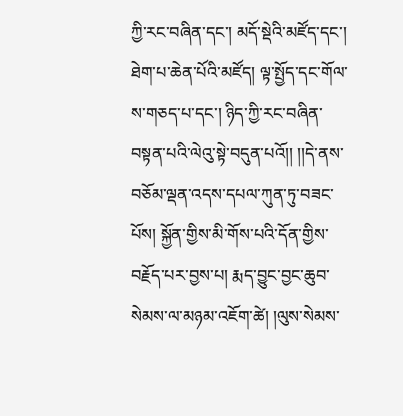ཀྱི་རང་བཞིན་དང་། མདོ་སྡེའི་མཛོད་དང་། ཐེག་པ་ཆེན་པོའི་མཛོད། ལྟ་སྤྱོད་དང་གོལ་ས་གཅད་པ་དང་། ཉིད་ཀྱི་རང་བཞིན་བསྟན་པའི་ལེའུ་སྟེ་བདུན་པའོ།། །།དེ་ནས་བཅོམ་ལྡན་འདས་དཔལ་ཀུན་ཏུ་བཟང་པོས། སྐྱོན་གྱིས་མི་གོས་པའི་དོན་གྱིས་བརྗོད་པར་བྱས་པ། རྨད་བྱུང་བྱང་ཆུབ་སེམས་ལ་མཉམ་འཇོག་ཚེ། །ལུས་སེམས་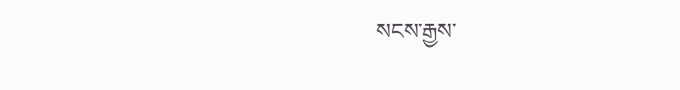སངས་རྒྱས་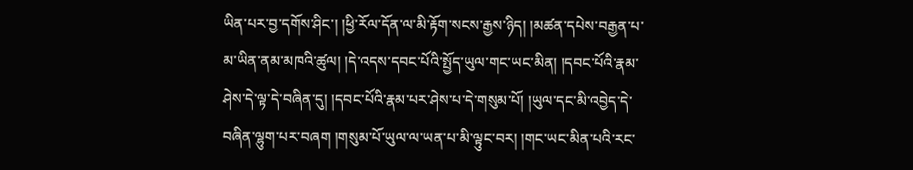ཡིན་པར་བྱ་དགོས་ཤིང་། །ཕྱི་རོལ་དོན་ལ་མི་རྟོག་སངས་རྒྱས་ཉིད། །མཚན་དཔེས་བརྒྱན་པ་མ་ཡིན་ནམ་མཁའི་ཚུལ། །དེ་འདས་དབང་པོའི་སྤྱོད་ཡུལ་གང་ཡང་མིན། །དབང་པོའི་རྣམ་ཤེས་དེ་ལྟ་དེ་བཞིན་དུ། །དབང་པོའི་རྣམ་པར་ཤེས་པ་དེ་གསུམ་པོ། །ཡུལ་དང་མི་འབྱེད་དེ་བཞིན་ལྷུག་པར་བཞག །གསུམ་པོ་ཡུལ་ལ་ཡན་པ་མི་ལྟུང་བར། །གང་ཡང་མིན་པའི་རང་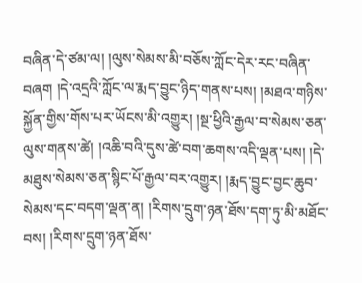བཞིན་དེ་ཙམ་ལ། །ལུས་སེམས་མི་བཅོས་ཀློང་དེར་རང་བཞིན་བཞག །དེ་འདྲའི་ཀློང་ལ་རྨད་བྱུང་ཉིད་གནས་པས། །མཐའ་གཉིས་སྐྱོན་གྱིས་གོས་པར་ཡོངས་མི་འགྱུར། །སྔ་ཕྱིའི་རྒྱལ་བ་སེམས་ཅན་ལུས་གནས་ཚེ། །འཆི་བའི་དུས་ཚེ་བག་ཆགས་འདི་ལྡན་པས། །དེ་མཐུས་སེམས་ཅན་སྙིང་པོ་རྒྱལ་བར་འགྱུར། །རྨད་བྱུང་བྱང་ཆུབ་སེམས་དང་བདག་ལྡན་ན། །རིགས་དྲུག་ཉན་ཐོས་དག་ཏུ་མི་མཐོང་བས། །རིགས་དྲུག་ཉན་ཐོས་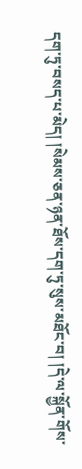དག་ཏུ་བསད་པ་མེད། །སེམས་ཅན་ཉན་ཐོས་དག་ཏུ་སུས་མཐོང་བ། །དེ་ལ་སྐྱོན་གོས་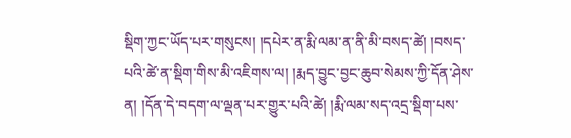སྡིག་ཀྱང་ཡོད་པར་གསུངས། །དཔེར་ན་རྨི་ལམ་ན་ནི་མི་བསད་ཚེ། །བསད་པའི་ཚེ་ན་སྡིག་གིས་མི་འཇིགས་ལ། །རྨད་བྱུང་བྱང་ཆུབ་སེམས་ཀྱི་དོན་ཤེས་ན། །དོན་དེ་བདག་ལ་ལྡན་པར་གྱུར་པའི་ཚེ། །རྨི་ལམ་སད་འདྲ་སྡིག་པས་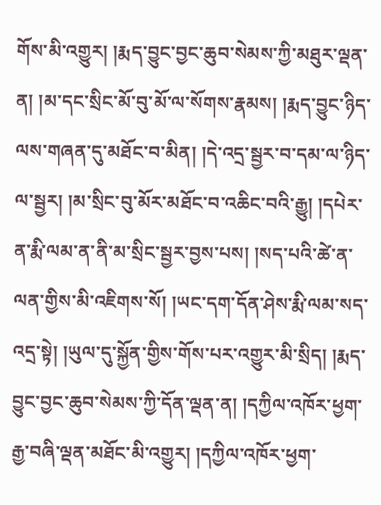གོས་མི་འགྱུར། །རྨད་བྱུང་བྱང་ཆུབ་སེམས་ཀྱི་མཐུར་ལྡན་ན། །མ་དང་སྲིང་མོ་བུ་མོ་ལ་སོགས་རྣམས། །རྨད་བྱུང་ཉིད་ལས་གཞན་དུ་མཐོང་བ་མིན། །དེ་འདྲ་སྦྱར་བ་དམ་ལ་ཉིད་ལ་སྦྱར། །མ་སྲིང་བུ་མོར་མཐོང་བ་འཆིང་བའི་རྒྱུ། །དཔེར་ན་རྨི་ལམ་ན་ནི་མ་སྲིང་སྦྱར་བྱས་པས། །སད་པའི་ཚེ་ན་ལན་གྱིས་མི་འཇིགས་སོ། །ཡང་དག་དོན་ཤེས་རྨི་ལམ་སད་འདྲ་སྟེ། །ཡུལ་དུ་སྐྱོན་གྱིས་གོས་པར་འགྱུར་མི་སྲིད། །རྨད་བྱུང་བྱང་ཆུབ་སེམས་ཀྱི་དོན་ལྡན་ན། །དཀྱིལ་འཁོར་ཕྱག་རྒྱ་བཞི་ལྡན་མཐོང་མི་འགྱུར། །དཀྱིལ་འཁོར་ཕྱག་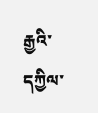རྒྱའི་དཀྱིལ་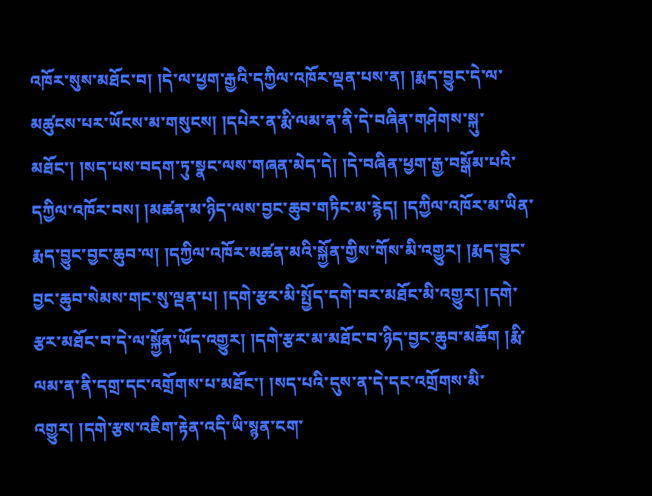འཁོར་སུས་མཐོང་བ། །དེ་ལ་ཕྱག་རྒྱའི་དཀྱིལ་འཁོར་ལྡན་པས་ན། །རྨད་བྱུང་དེ་ལ་མཚུངས་པར་ཡོངས་མ་གསུངས། །དཔེར་ན་རྨི་ལམ་ན་ནི་དེ་བཞིན་གཤེགས་སྐུ་མཐོང་། །སད་པས་བདག་ཏུ་སྣང་ལས་གཞན་མེད་དེ། །དེ་བཞིན་ཕྱག་རྒྱ་བསྒོམ་པའི་དཀྱིལ་འཁོར་བས། །མཚན་མ་ཉིད་ལས་བྱང་ཆུབ་གཏིང་མ་རྙེད། །དཀྱིལ་འཁོར་མ་ཡིན་རྨད་བྱུང་བྱང་ཆུབ་ལ། །དཀྱིལ་འཁོར་མཚན་མའི་སྐྱོན་གྱིས་གོས་མི་འགྱུར། །རྨད་བྱུང་བྱང་ཆུབ་སེམས་གང་སུ་ལྡན་པ། །དགེ་རྩར་མི་སྤྱོད་དགེ་བར་མཐོང་མི་འགྱུར། །དགེ་རྩར་མཐོང་བ་དེ་ལ་སྐྱོན་ཡོད་འགྱུར། །དགེ་རྩར་མ་མཐོང་བ་ཉིད་བྱང་ཆུབ་མཆོག །རྨི་ལམ་ན་ནི་དགྲ་དང་འགྲོགས་པ་མཐོང་། །སད་པའི་དུས་ན་དེ་དང་འགྲོགས་མི་འགྱུར། །དགེ་རྩས་འཇིག་རྟེན་འདི་ཡི་སྙན་ངག་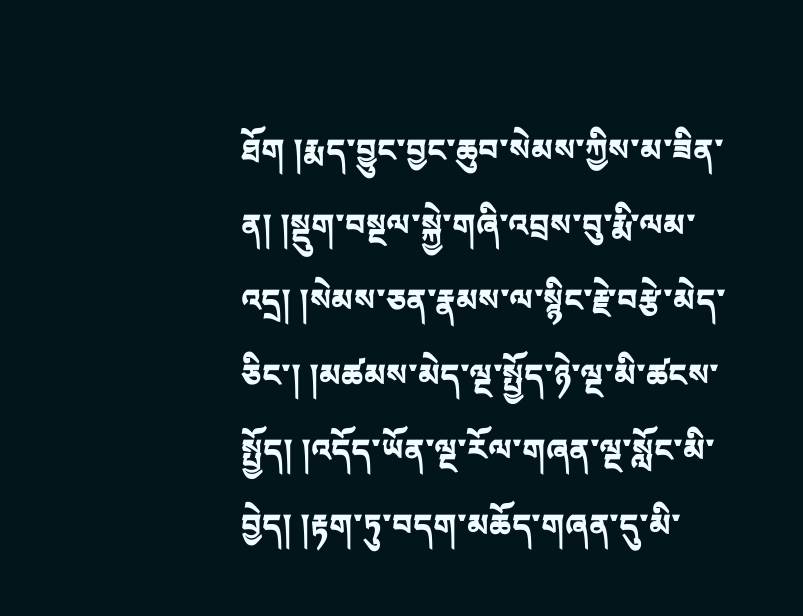ཐོག །རྨད་བྱུང་བྱང་ཆུབ་སེམས་ཀྱིས་མ་ཟིན་ན། །སྡུག་བསྔལ་སྐྱེ་གཞི་འབྲས་བུ་རྨི་ལམ་འདྲ། །སེམས་ཅན་རྣམས་ལ་སྙིང་རྗེ་བརྩེ་མེད་ཅིང་། །མཚམས་མེད་ལྔ་སྤྱོད་ཉེ་ལྔ་མི་ཚངས་སྤྱོད། །འདོད་ཡོན་ལྔ་རོལ་གཞན་ལྔ་སློང་མི་བྱེད། །རྟག་ཏུ་བདག་མཆོད་གཞན་དུ་མི་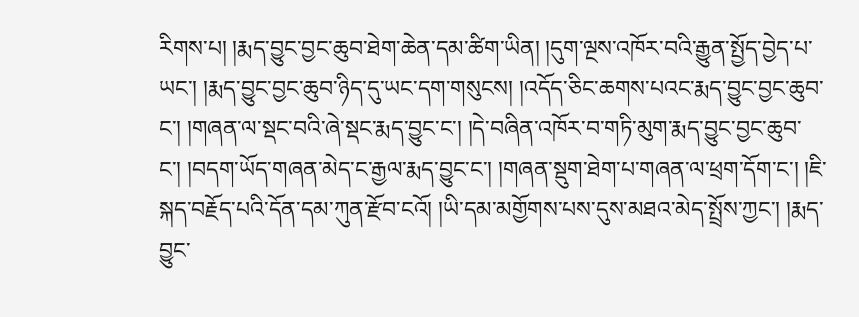རིགས་པ། །རྨད་བྱུང་བྱང་ཆུབ་ཐེག་ཆེན་དམ་ཚིག་ཡིན། །དུག་ལྔས་འཁོར་བའི་རྒྱུན་སྤྱོད་བྱེད་པ་ཡང་། །རྨད་བྱུང་བྱང་ཆུབ་ཉིད་དུ་ཡང་དག་གསུངས། །འདོད་ཅིང་ཆགས་པའང་རྨད་བྱུང་བྱང་ཆུབ་ང་། །གཞན་ལ་སྡང་བའི་ཞེ་སྡང་རྨད་བྱུང་ང་། །དེ་བཞིན་འཁོར་བ་གཏི་མུག་རྨད་བྱུང་བྱང་ཆུབ་ང་། །བདག་ཡོད་གཞན་མེད་ང་རྒྱལ་རྨད་བྱུང་ང་། །གཞན་སྡུག་ཐེག་པ་གཞན་ལ་ཕྲག་དོག་ང་། །ཇི་སྐད་བརྗོད་པའི་དོན་དམ་ཀུན་རྫོབ་ངའོ། །ཡི་དམ་མགྱོགས་པས་དུས་མཐའ་མེད་སྤྲོས་ཀྱང་། །རྨད་བྱུང་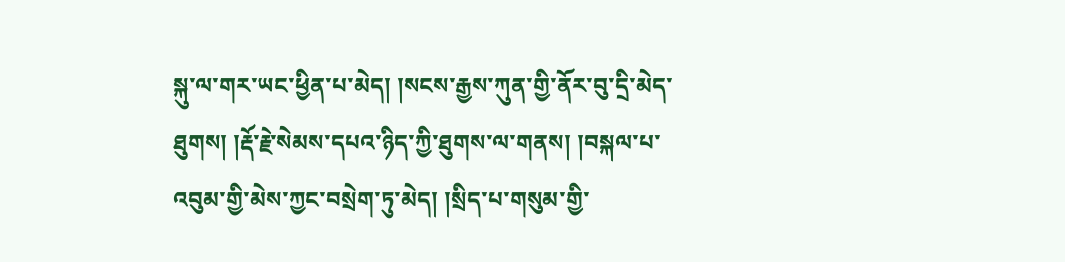སྐུ་ལ་གར་ཡང་ཕྱིན་པ་མེད། །སངས་རྒྱས་ཀུན་གྱི་ནོར་བུ་དྲི་མེད་ཐུགས། །རྡོ་རྗེ་སེམས་དཔའ་ཉིད་ཀྱི་ཐུགས་ལ་གནས། །བསྐལ་པ་འབུམ་གྱི་མེས་ཀྱང་བསྲེག་ཏུ་མེད། །སྲིད་པ་གསུམ་གྱི་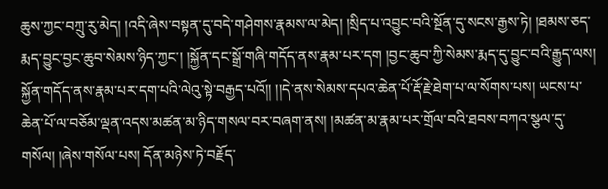ཆུས་ཀྱང་བཀྲུ་རུ་མེད། །འདི་ཞེས་བསྟན་དུ་བདེ་གཤེགས་རྣམས་ལ་མེད། །སྲིད་པ་འབྱུང་བའི་སྔོན་དུ་སངས་རྒྱས་ཏེ། །ཐམས་ཅད་རྨད་བྱུང་བྱང་ཆུབ་སེམས་ཉིད་ཀྱང་། །སྐྱོན་དང་སྒྲོ་གཞི་གདོད་ནས་རྣམ་པར་དག །བྱང་ཆུབ་ཀྱི་སེམས་རྨད་དུ་བྱུང་བའི་རྒྱུད་ལས། སྐྱོན་གདོད་ནས་རྣམ་པར་དག་པའི་ལེའུ་སྟེ་བརྒྱད་པའོ།། །།དེ་ནས་སེམས་དཔའ་ཆེན་པོ་རྡོ་རྗེ་ཐེག་པ་ལ་སོགས་པས། ཡངས་པ་ཆེན་པོ་ལ་བཅོམ་ལྡན་འདས་མཚན་མ་ཉིད་གསལ་བར་བཞག་ནས། །མཚན་མ་རྣམ་པར་གྲོལ་བའི་ཐབས་བཀའ་སྩལ་དུ་གསོལ། །ཞེས་གསོལ་པས། དོན་མཉེས་ཏེ་བརྗོད་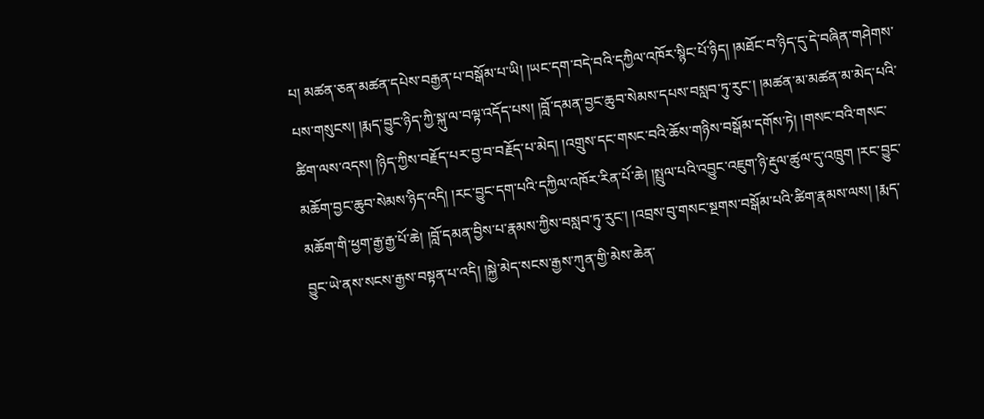པ། མཚན་ཅན་མཚན་དཔེས་བརྒྱན་པ་བསྒོམ་པ་ཡི། །ཡང་དག་བདེ་བའི་དཀྱིལ་འཁོར་སྙིང་པོ་ཉིད། །མཐོང་བ་ཉིད་དུ་དེ་བཞིན་གཤེགས་པས་གསུངས། །རྨད་བྱུང་ཉིད་ཀྱི་སྐུ་ལ་བལྟ་འདོད་པས། །བློ་དམན་བྱང་ཆུབ་སེམས་དཔས་བསླབ་ཏུ་རུང་། །མཚན་མ་མཚན་མ་མེད་པའི་ཚིག་ལས་འདས། །ཉིད་ཀྱིས་བརྗོད་པར་བྱ་བ་བརྗོད་པ་མེད། །འགྲུས་དང་གསང་བའི་ཆོས་གཉིས་བསྒོམ་དགོས་ཏེ། །གསང་བའི་གསང་མཆོག་བྱང་ཆུབ་སེམས་ཉིད་འདི། །རང་བྱུང་དག་པའི་དཀྱིལ་འཁོར་རིན་པོ་ཆེ། །སྤྲུལ་པའི་འབྱུང་འཇུག་ཉི་རྡུལ་ཚུལ་དུ་འཁྲུག །རང་བྱུང་མཆོག་གི་ཕྱག་རྒྱ་རྒྱ་པོ་ཆེ། །བློ་དམན་བྱིས་པ་རྣམས་ཀྱིས་བསླབ་ཏུ་རུང་། །འབྲས་བུ་གསང་སྔགས་བསྒོམ་པའི་ཚིག་རྣམས་ལས། །རྨད་བྱུང་ཡེ་ནས་སངས་རྒྱས་བསྟན་པ་འདི། །སྐྱེ་མེད་སངས་རྒྱས་ཀུན་གྱི་མེས་ཆེན་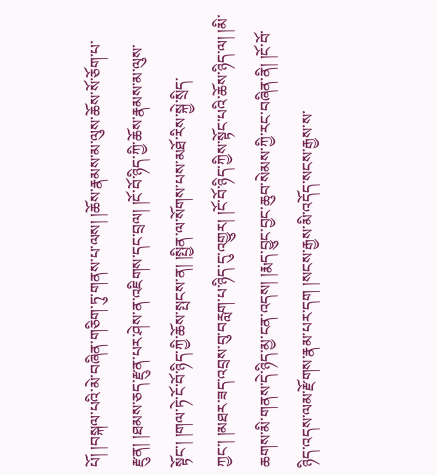པོ། །བསྐལ་པའི་མེ་བཞིན་གཅིག་ཏུ་གནས་པ་ལས། །ཆོས་རྣམས་མ་ལུས་ཆོས་སོ་ཅོག་པ་རྫུན། །ཐམས་ཅད་རྫུན་པར་ཤེས་ན་འཇིགས་དང་བྲལ། །ངོ་བོ་ཉིད་ཀྱི་ཆོས་རྣམས་མ་ལུས་སྟོང་། །གལ་ཏེ་ངོ་བོ་ཉིད་ཀྱི་ཆོས་སྤངས་ན། །སྤྱིན་ལ་སོགས་པས་མཐོ་རིས་སྐྱེ་སྲིད་ཀྱང་། །མཐར་ཟད་འབྲས་བུ་བརླག་པ་ཉིད་དུ་འགྱུར། །ངོ་བོ་ཉིད་ཀྱིས་སྟོང་པའི་ཆོས་ཉིད་ལ། །མི་ཆགས་མི་གནས་དེ་ཉིད་མྱ་ངན་འདས། །རྨད་བྱུང་བྱང་ཆུབ་སེམས་ཀྱི་རང་བཞིན་ནི། །ངོ་བོ་ཉིད་འདས་ལམ་རྫོགས་རྣམ་པར་དག །སངས་རྒྱས་མི་འདོད་སངས་རྒྱས་ས་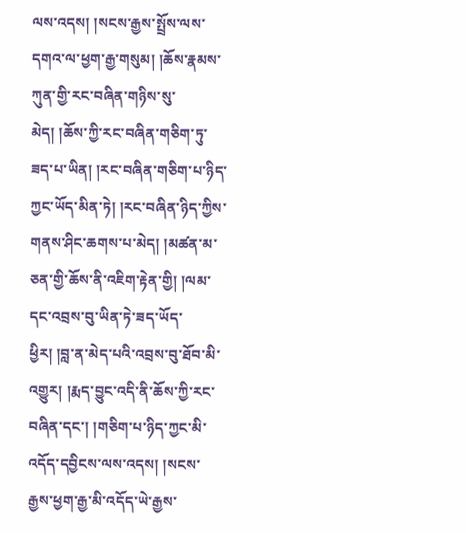ལས་འདས། །སངས་རྒྱས་སྤྲོས་ལས་དགའ་ལ་ཕྱག་རྒྱ་གསུམ། །ཆོས་རྣམས་ཀུན་གྱི་རང་བཞིན་གཉིས་སུ་མེད། །ཆོས་ཀྱི་རང་བཞིན་གཅིག་ཏུ་ཟད་པ་ཡིན། །རང་བཞིན་གཅིག་པ་ཉིད་ཀྱང་ཡོད་མིན་ཏེ། །རང་བཞིན་ཉིད་ཀྱིས་གནས་ཤིང་ཆགས་པ་མེད། །མཚན་མ་ཅན་གྱི་ཆོས་ནི་འཇིག་རྟེན་གྱི། །ལམ་དང་འབྲས་བུ་ཡིན་ཏེ་ཟད་ཡོད་ཕྱིར། །བླ་ན་མེད་པའི་འབྲས་བུ་ཐོབ་མི་འགྱུར། །རྨད་བྱུང་འདི་ནི་ཆོས་ཀྱི་རང་བཞིན་དང་། །གཅིག་པ་ཉིད་ཀྱང་མི་འདོད་དབྱིངས་ལས་འདས། །སངས་རྒྱས་ཕྱག་རྒྱ་མི་འདོད་ཡེ་རྒྱས་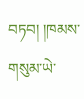བཏབ། །ཁམས་གསུམ་ཡེ་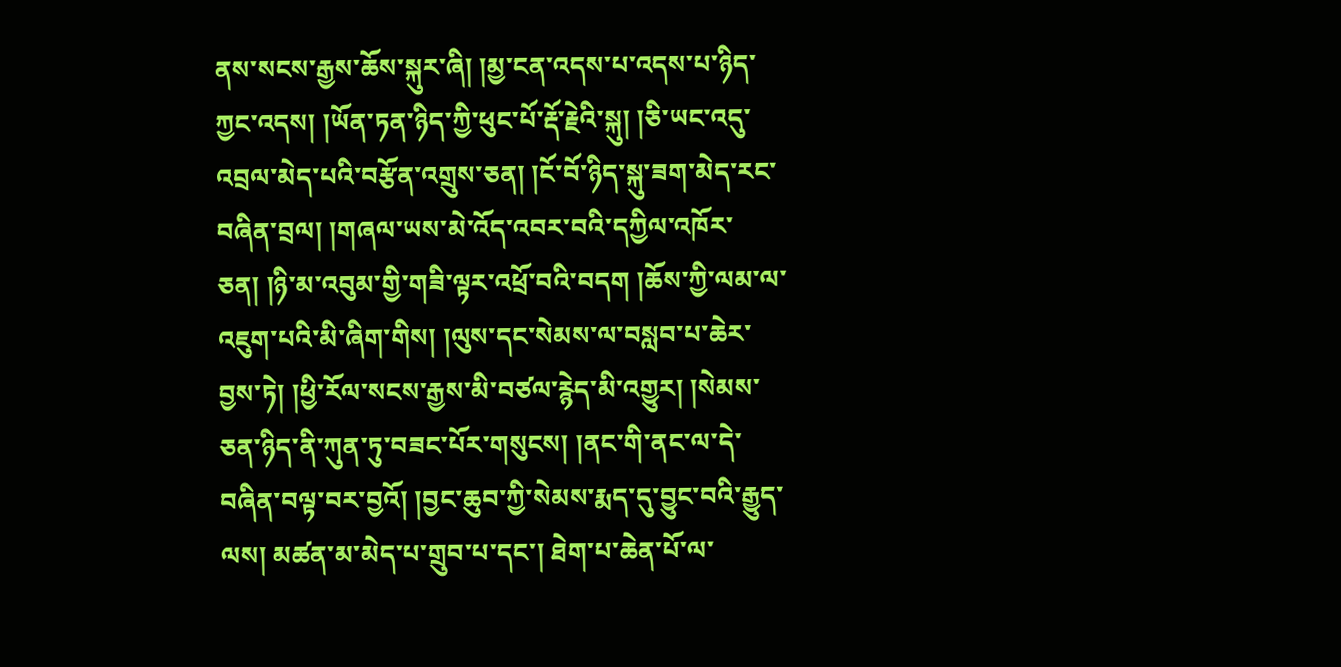ནས་སངས་རྒྱས་ཆོས་སྐུར་ཞི། །མྱ་ངན་འདས་པ་འདས་པ་ཉིད་ཀྱང་འདས། །ཡོན་ཏན་ཉིད་ཀྱི་ཕུང་པོ་རྡོ་རྗེའི་སྐུ། །ཅི་ཡང་འདུ་འབྲལ་མེད་པའི་བརྩོན་འགྲུས་ཅན། །ངོ་བོ་ཉིད་སྐུ་ཟག་མེད་རང་བཞིན་བྲལ། །གཞལ་ཡས་མེ་འོད་འབར་བའི་དཀྱིལ་འཁོར་ཅན། །ཉི་མ་འབུམ་གྱི་གཟི་ལྟར་འཕྲོ་བའི་བདག །ཆོས་ཀྱི་ལམ་ལ་འཇུག་པའི་མི་ཞིག་གིས། །ལུས་དང་སེམས་ལ་བསླབ་པ་ཆེར་བྱས་ཏེ། །ཕྱི་རོལ་སངས་རྒྱས་མི་བཙལ་རྙེད་མི་འགྱུར། །སེམས་ཅན་ཉིད་ནི་ཀུན་ཏུ་བཟང་པོར་གསུངས། །ནང་གི་ནང་ལ་དེ་བཞིན་བལྟ་བར་བྱའོ། །བྱང་ཆུབ་ཀྱི་སེམས་རྨད་དུ་བྱུང་བའི་རྒྱུད་ལས། མཚན་མ་མེད་པ་གྲུབ་པ་དང་། ཐེག་པ་ཆེན་པོ་ལ་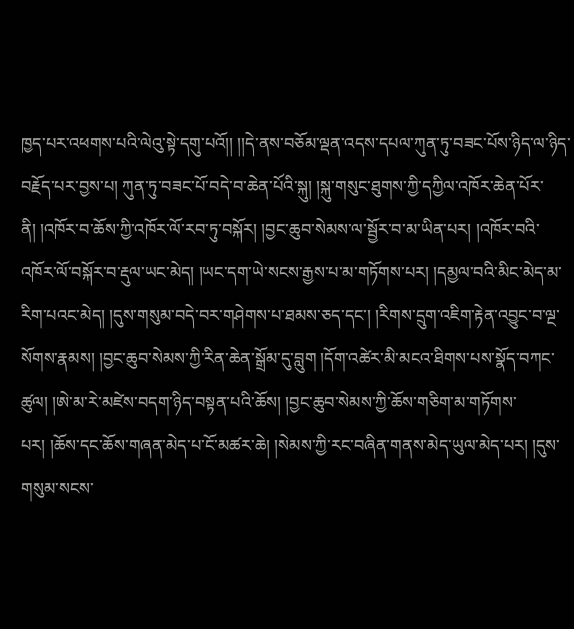ཁྱད་པར་འཕགས་པའི་ལེའུ་སྟེ་དགུ་པའོ།། །།དེ་ནས་བཅོམ་ལྡན་འདས་དཔལ་ཀུན་ཏུ་བཟང་པོས་ཉིད་ལ་ཉིད་བརྗོད་པར་བྱས་པ། ཀུན་ཏུ་བཟང་པོ་བདེ་བ་ཆེན་པོའི་སྐུ། །སྐུ་གསུང་ཐུགས་ཀྱི་དཀྱིལ་འཁོར་ཆེན་པོར་ནི། །འཁོར་བ་ཆོས་ཀྱི་འཁོར་ལོ་རབ་ཏུ་བསྐོར། །བྱང་ཆུབ་སེམས་ལ་སྦྱོར་བ་མ་ཡིན་པར། །འཁོར་བའི་འཁོར་ལོ་བསྐོར་བ་རྡུལ་ཡང་མེད། །ཡང་དག་ཡེ་སངས་རྒྱས་པ་མ་གཏོགས་པར། །དམྱལ་བའི་མིང་མེད་མ་རིག་པའང་མེད། །དུས་གསུམ་བདེ་བར་གཤེགས་པ་ཐམས་ཅད་དང་། །རིགས་དྲུག་འཇིག་རྟེན་འབྱུང་བ་ལྔ་སོགས་རྣམས། །བྱང་ཆུབ་སེམས་ཀྱི་རིན་ཆེན་སྒྲོམ་དུ་བླུག །དོག་འཚེར་མི་མངའ་ཐིགས་པས་སྣོད་བཀང་ཚུལ། །ཨེ་མ་རེ་མཛེས་བདག་ཉིད་བསྟན་པའི་ཆོས། །བྱང་ཆུབ་སེམས་ཀྱི་ཆོས་གཅིག་མ་གཏོགས་པར། །ཆོས་དང་ཆོས་གཞན་མེད་པ་ངོ་མཚར་ཆེ། །སེམས་ཀྱི་རང་བཞིན་གནས་མེད་ཡུལ་མེད་པར། །དུས་གསུམ་སངས་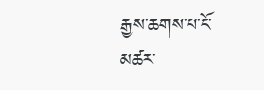རྒྱས་ཆགས་པ་ངོ་མཚར་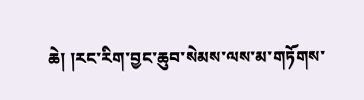ཆེ། །རང་རིག་བྱང་ཆུབ་སེམས་ལས་མ་གཏོགས་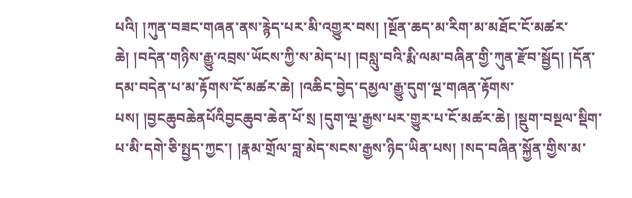པའི། །ཀུན་བཟང་གཞན་ནས་རྙེད་པར་མི་འགྱུར་བས། །སྔོན་ཆད་མ་རིག་མ་མཐོང་ངོ་མཚར་ཆེ། །བདེན་གཉིས་རྒྱུ་འབྲས་ཡོངས་ཀྱི་ས་མེད་པ། །བསླུ་བའི་རྨི་ལམ་བཞིན་གྱི་ཀུན་རྫོབ་སྦྱོད། །དོན་དམ་བདེན་པ་མ་རྟོགས་ངོ་མཚར་ཆེ། །འཆིང་བྱེད་དམྱལ་རྒྱུ་དུག་ལྔ་གཞན་རྟོགས་པས། །བྱངཆུབཆེནཔོའིབྱངཆུབ་ཆེན་པོ་སྲ །དུག་ལྔ་རྒྱས་པར་གྱུར་པ་ངོ་མཚར་ཆེ། །སྡུག་བསྔལ་སྡིག་པ་མི་དགེ་ཅི་སྤྱད་ཀྱང་། །རྣམ་གྲོལ་བླ་མེད་སངས་རྒྱས་ཉིད་ཡིན་པས། །སད་བཞིན་སྐྱོན་གྱིས་མ་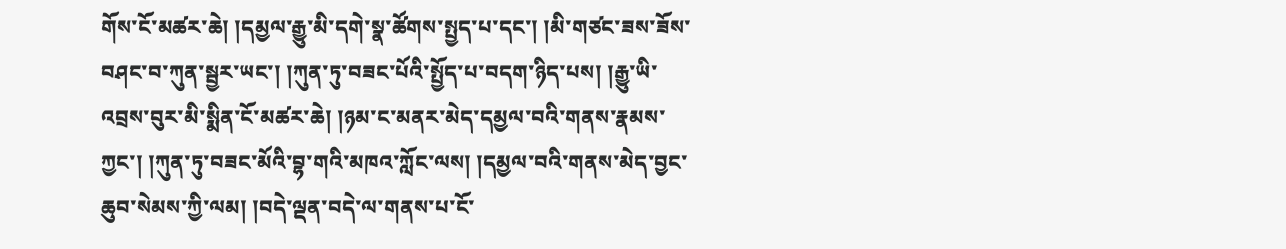གོས་ངོ་མཚར་ཆེ། །དམྱལ་རྒྱུ་མི་དགེ་སྣ་ཚོགས་སྤྱད་པ་དང་། །མི་གཙང་ཟས་ཟོས་བཤང་བ་ཀུན་སྦྱར་ཡང་། །ཀུན་ཏུ་བཟང་པོའི་སྤྱོད་པ་བདག་ཉིད་པས། །རྒྱུ་ཡི་འབྲས་བུར་མི་སྨིན་ངོ་མཚར་ཆེ། །ཉམ་ང་མནར་མེད་དམྱལ་བའི་གནས་རྣམས་ཀྱང་། །ཀུན་ཏུ་བཟང་མོའི་བྷ་གའི་མཁའ་ཀློང་ལས། །དམྱལ་བའི་གནས་མེད་བྱང་ཆུབ་སེམས་ཀྱི་ལམ། །བདེ་ལྡན་བདེ་ལ་གནས་པ་ངོ་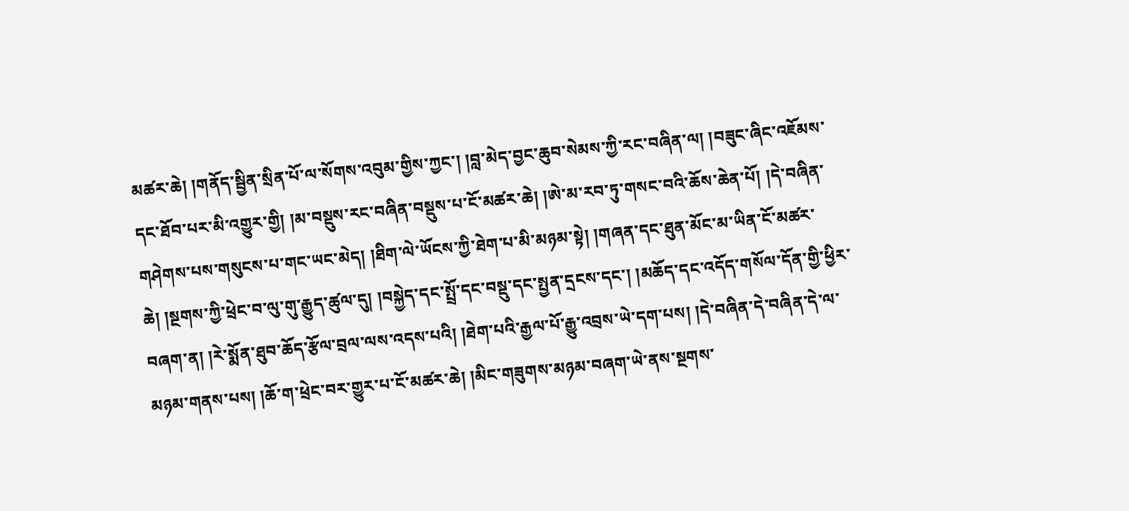མཚར་ཆེ། །གནོད་སྦྱིན་སྲིན་པོ་ལ་སོགས་འབུམ་གྱིས་ཀྱང་། །བླ་མེད་བྱང་ཆུབ་སེམས་ཀྱི་རང་བཞིན་ལ། །བཟུང་ཞིང་འཇོམས་དང་ཐོབ་པར་མི་འགྱུར་གྱི། །མ་བསྡུས་རང་བཞིན་བསྡུས་པ་ངོ་མཚར་ཆེ། །ཨེ་མ་རབ་ཏུ་གསང་བའི་ཆོས་ཆེན་པོ། །དེ་བཞིན་གཤེགས་པས་གསུངས་པ་གང་ཡང་མེད། །ཐིག་ལེ་ཡོངས་ཀྱི་ཐེག་པ་མི་མཉམ་སྟེ། །གཞན་དང་ཐུན་མོང་མ་ཡིན་ངོ་མཚར་ཆེ། །སྔགས་ཀྱི་ཕྲེང་བ་ལུ་གུ་རྒྱུད་ཚུལ་དུ། །བསྐྱེད་དང་སྤྲོ་དང་བསྡུ་དང་སྤྱན་དྲངས་དང་། །མཆོད་དང་འདོད་གསོལ་དོན་གྱི་ཕྱིར་བཞག་ན། །རེ་སྨོན་ཐུབ་ཆོད་རྩོལ་བྲལ་ལས་འདས་པའི། །ཐེག་པའི་རྒྱལ་པོ་རྒྱུ་འབྲས་ཡེ་དག་པས། །དེ་བཞིན་དེ་བཞིན་དེ་ལ་མཉམ་གནས་པས། །ཆོ་ག་ཕྲེང་བར་གྱུར་པ་ངོ་མཚར་ཆེ། །མིང་གཟུགས་མཉམ་བཞག་ཡེ་ནས་སྔགས་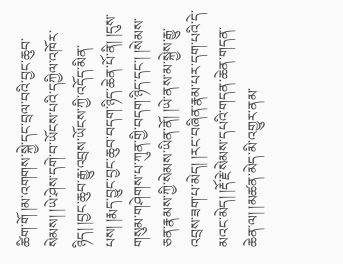ཚིག་གོ །མ་འགགས་སྐྱེ་དང་བྲལ་བའི་བྱང་ཆུབ་སེམས། །ཡེ་ཤེས་དགེ་བ་ཡོངས་པའི་དཀྱིལ་འཁོར་ཉིད། །བྱང་ཆུབ་རྒྱུ་འབྲས་ཡོངས་ཀྱི་འདོད་མིན་པས། །རྨད་བྱུང་བྱང་ཆུབ་བདག་ཉིད་ཆེན་པོ་ནི། །དུས་གསུམ་གཤེགས་པ་ཀུན་གྱི་བདག་ཉིད་དང་། །སེམས་ཅན་རྣམས་ཀྱི་སེམས་ཡིན་ནོ། །ཡེ་ནས་མ་སྐྱེས་རྒྱུ་འབྲས་ཟག་པ་མེད། །རང་བཞིན་རྣམ་པར་དག་པའི་དེ་མའང་མེད། །རྡོ་རྗེ་སེམས་དཔའི་གདན་ཆེན་གདན་ཆེན་ལ། །མཚན་མེད་མི་འགྱུར་ནམ་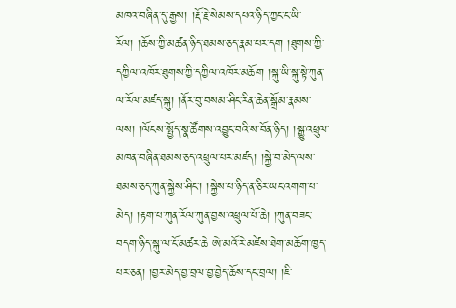མཁའ་བཞིན་དུ་རྒྱས། །རྡོ་རྗེ་སེམས་དཔའ་ཉིད་ཀྱང་ང་ཡི་རོལ། །ཆོས་ཀྱི་མཚན་ཉིད་ཐམས་ཅད་རྣམ་པར་དག །ཐུགས་ཀྱི་དཀྱིལ་འཁོར་ཐུགས་ཀྱི་དཀྱིལ་འཁོར་མཆོག །སྐུ་ཡི་སྐུ་སྟེ་ཀུན་ལ་རོལ་མཛད་སྐུ། །ནོར་བུ་བསམ་ཤིང་རིན་ཆེན་སྒྲོམ་རྣམས་ལས། །ལོངས་སྤྱོད་སྣ་ཚོགས་འབྱུང་བའི་ས་བོན་ཉིད། །སྒྱུ་འཕྲུལ་མཁན་བཞིན་ཐམས་ཅད་འཕྲུལ་པར་མཛད། །སྐྱེ་བ་མེད་ལས་ཐམས་ཅད་ཀུན་སྐྱེས་ཤིང་། །སྐྱེས་པ་ཉིད་ན་ཅིར་ཡང་འགག་པ་མེད། །རྟག་པ་ཀུན་རོལ་ཀུན་བྱས་འཕྲུལ་པོ་ཆེ། །ཀུན་བཟང་བདག་ཉིད་སྐུ་ལ་ངོ་མཚར་ཆེ ཨེ་མའོ་རེ་མཛེས་ཐེག་མཆོག་ཁྱད་པར་ཅན། །བྱར་མེད་བྱ་བྲལ་བྱ་བྱེད་ཆོས་དང་བྲལ། །ཇི་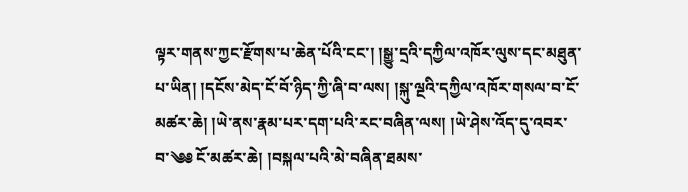ལྟར་གནས་ཀྱང་རྫོགས་པ་ཆེན་པོའི་ངང་། །སྒྱུ་དྲའི་དཀྱིལ་འཁོར་ལུས་དང་མཐུན་པ་ཡིན། །དངོས་མེད་ངོ་བོ་ཉིད་ཀྱི་ཞི་བ་ལས། །སྐུ་ལྔའི་དཀྱིལ་འཁོར་གསལ་བ་ངོ་མཚར་ཆེ། །ཡེ་ནས་རྣམ་པར་དག་པའི་རང་བཞིན་ལས། །ཡེ་ཤེས་འོད་དུ་འབར་བ་༄༅ ངོ་མཚར་ཆེ། །བསྐལ་པའི་མེ་བཞིན་ཐམས་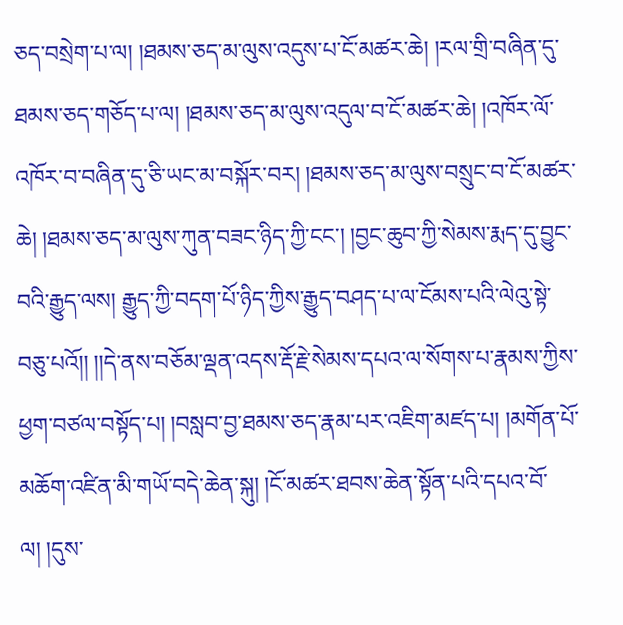ཅད་བསྲེག་པ་ལ། །ཐམས་ཅད་མ་ལུས་འདུས་པ་ངོ་མཚར་ཆེ། །རལ་གྲི་བཞིན་དུ་ཐམས་ཅད་གཅོད་པ་ལ། །ཐམས་ཅད་མ་ལུས་འདུལ་བ་ངོ་མཚར་ཆེ། །འཁོར་ལོ་འཁོར་བ་བཞིན་དུ་ཅི་ཡང་མ་བསྐོར་བར། །ཐམས་ཅད་མ་ལུས་བསྲུང་བ་ངོ་མཚར་ཆེ། །ཐམས་ཅད་མ་ལུས་ཀུན་བཟང་ཉིད་ཀྱི་ངང་། །བྱང་ཆུབ་ཀྱི་སེམས་རྨད་དུ་བྱུང་བའི་རྒྱུད་ལས། རྒྱུད་ཀྱི་བདག་པོ་ཉིད་ཀྱིས་རྒྱུད་བཤད་པ་ལ་ངོམས་པའི་ལེའུ་སྟེ་བཅུ་པའོ།། །།དེ་ནས་བཅོམ་ལྡན་འདས་རྡོ་རྗེ་སེམས་དཔའ་ལ་སོགས་པ་རྣམས་ཀྱིས་ཕྱག་བཙལ་བསྟོད་པ། །བསླབ་བྱ་ཐམས་ཅད་རྣམ་པར་འཇིག་མཛད་པ། །མགོན་པོ་མཆོག་འཛིན་མི་གཡོ་བདེ་ཆེན་སྐུ། །ངོ་མཚར་ཐབས་ཆེན་སྟོན་པའི་དཔའ་བོ་ལ། །དུས་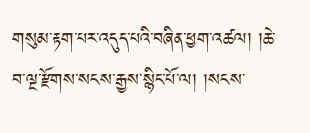གསུམ་རྟག་པར་འདུད་པའི་བཞིན་ཕྱག་འཚལ། །ཆེ་བ་ལྔ་རྫོགས་སངས་རྒྱས་སྙིང་པོ་ལ། །སངས་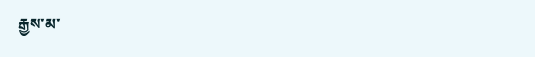རྒྱས་མ་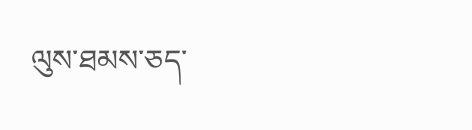ལུས་ཐམས་ཅད་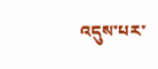འདུས་པར་